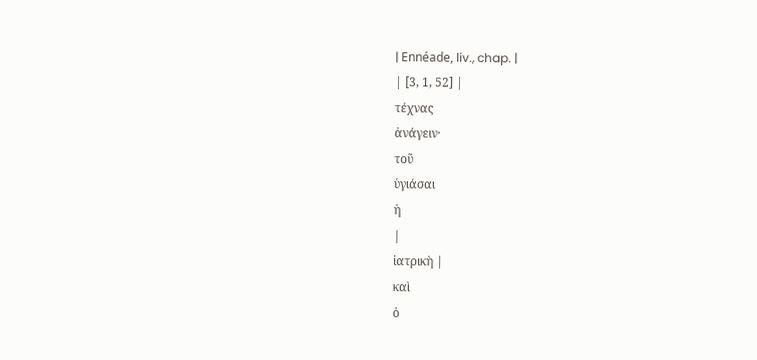| Ennéade, liv., chap. |
| [3, 1, 52] |
τέχνας
ἀνάγειν·
τοῦ
ὑγιάσαι
ἡ
|
ἰατρικὴ |
καὶ
ὁ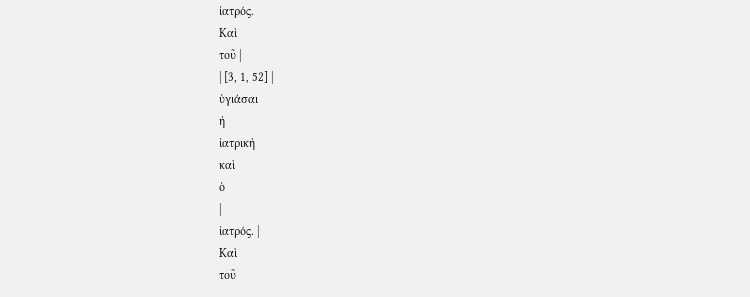ἰατρός.
Καὶ
τοῦ |
| [3, 1, 52] |
ὑγιάσαι
ἡ
ἰατρικὴ
καὶ
ὁ
|
ἰατρός. |
Καὶ
τοῦ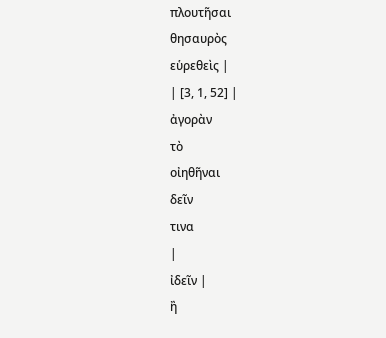πλουτῆσαι
θησαυρὸς
εὑρεθεὶς |
| [3, 1, 52] |
ἀγορὰν
τὸ
οἰηθῆναι
δεῖν
τινα
|
ἰδεῖν |
ἢ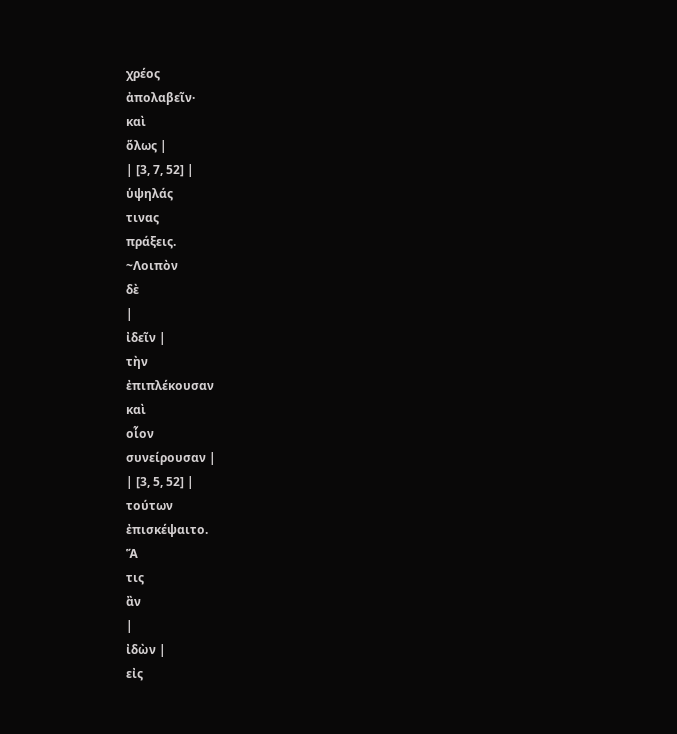χρέος
ἀπολαβεῖν·
καὶ
ὅλως |
| [3, 7, 52] |
ὑψηλάς
τινας
πράξεις.
~Λοιπὸν
δὲ
|
ἰδεῖν |
τὴν
ἐπιπλέκουσαν
καὶ
οἷον
συνείρουσαν |
| [3, 5, 52] |
τούτων
ἐπισκέψαιτο.
Ἅ
τις
ἂν
|
ἰδὼν |
εἰς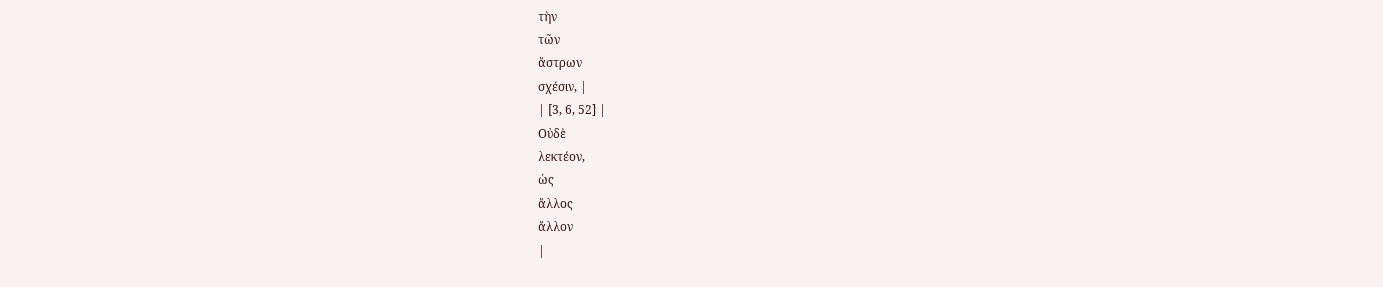τὴν
τῶν
ἄστρων
σχέσιν, |
| [3, 6, 52] |
Οὐδὲ
λεκτέον,
ὡς
ἄλλος
ἄλλον
|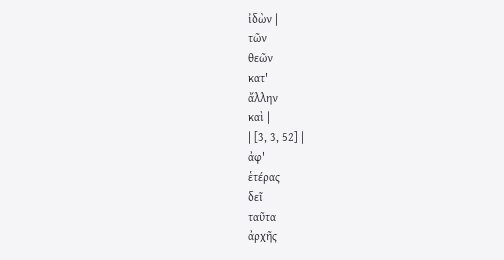ἰδὼν |
τῶν
θεῶν
κατ'
ἄλλην
καὶ |
| [3, 3, 52] |
ἀφ'
ἑτέρας
δεῖ
ταῦτα
ἀρχῆς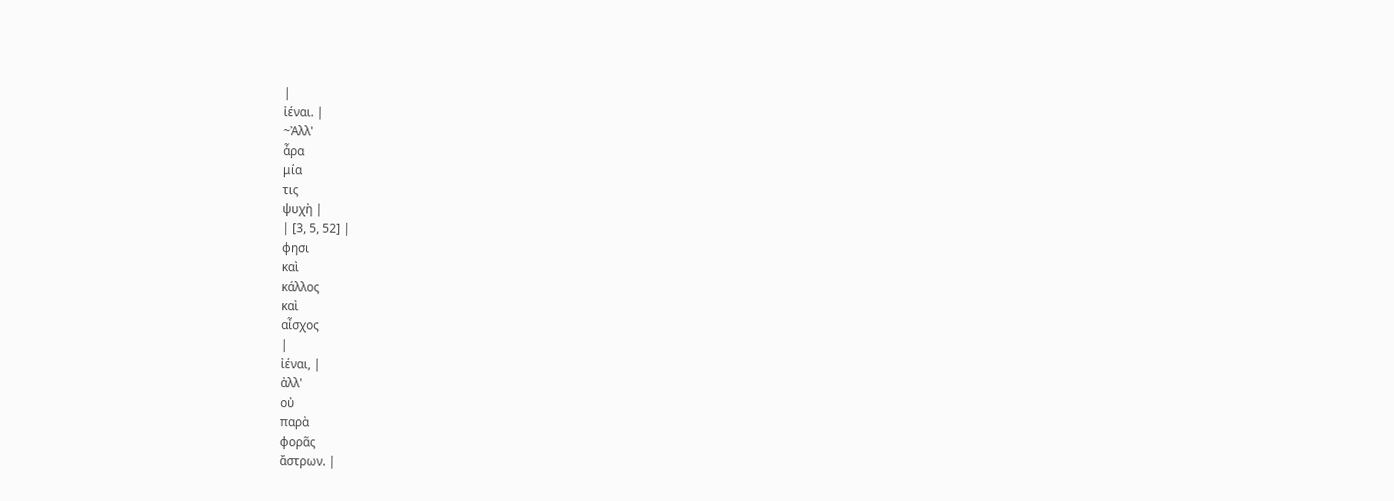|
ἰέναι. |
~Ἀλλ'
ἆρα
μία
τις
ψυχὴ |
| [3, 5, 52] |
φησι
καὶ
κάλλος
καὶ
αἶσχος
|
ἰέναι, |
ἀλλ'
οὐ
παρὰ
φορᾶς
ἄστρων. |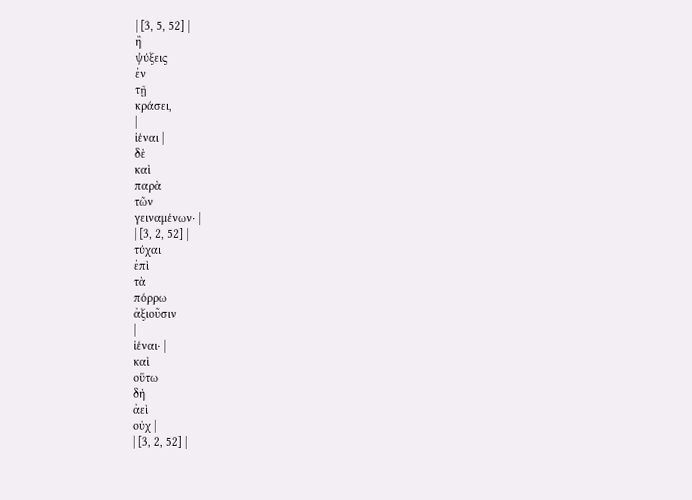| [3, 5, 52] |
ἢ
ψύξεις
ἐν
τῇ
κράσει,
|
ἰέναι |
δὲ
καὶ
παρὰ
τῶν
γειναμένων· |
| [3, 2, 52] |
τύχαι
ἐπὶ
τὰ
πόρρω
ἀξιοῦσιν
|
ἰέναι· |
καὶ
οὕτω
δὴ
ἀεὶ
οὐχ |
| [3, 2, 52] |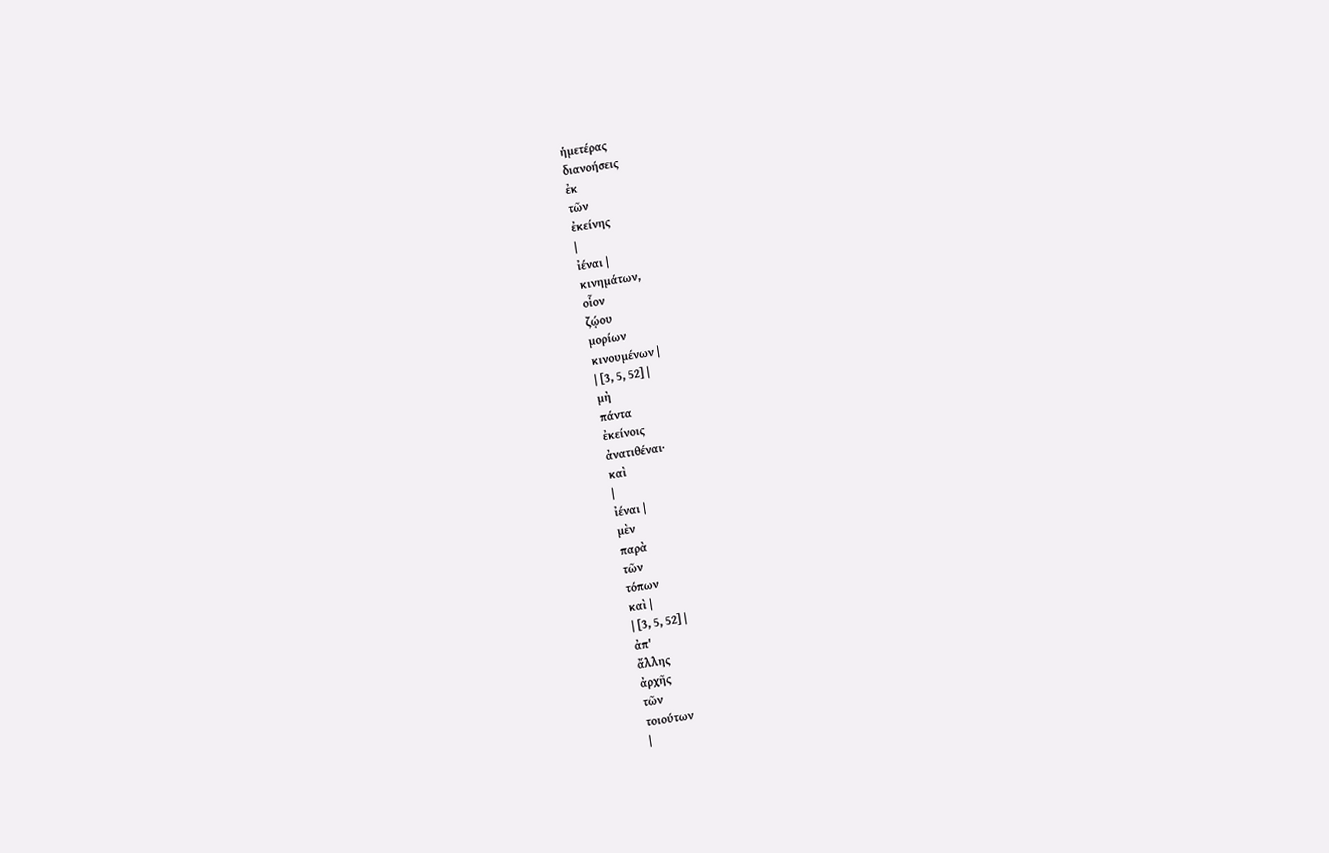ἡμετέρας
διανοήσεις
ἐκ
τῶν
ἐκείνης
|
ἰέναι |
κινημάτων,
οἷον
ζῴου
μορίων
κινουμένων |
| [3, 5, 52] |
μὴ
πάντα
ἐκείνοις
ἀνατιθέναι·
καὶ
|
ἰέναι |
μὲν
παρὰ
τῶν
τόπων
καὶ |
| [3, 5, 52] |
ἀπ'
ἄλλης
ἀρχῆς
τῶν
τοιούτων
|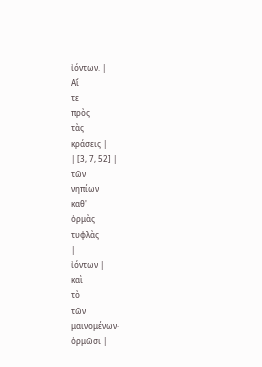ἰόντων. |
Αἵ
τε
πρὸς
τὰς
κράσεις |
| [3, 7, 52] |
τῶν
νηπίων
καθ'
ὁρμὰς
τυφλὰς
|
ἰόντων |
καὶ
τὸ
τῶν
μαινομένων·
ὁρμῶσι |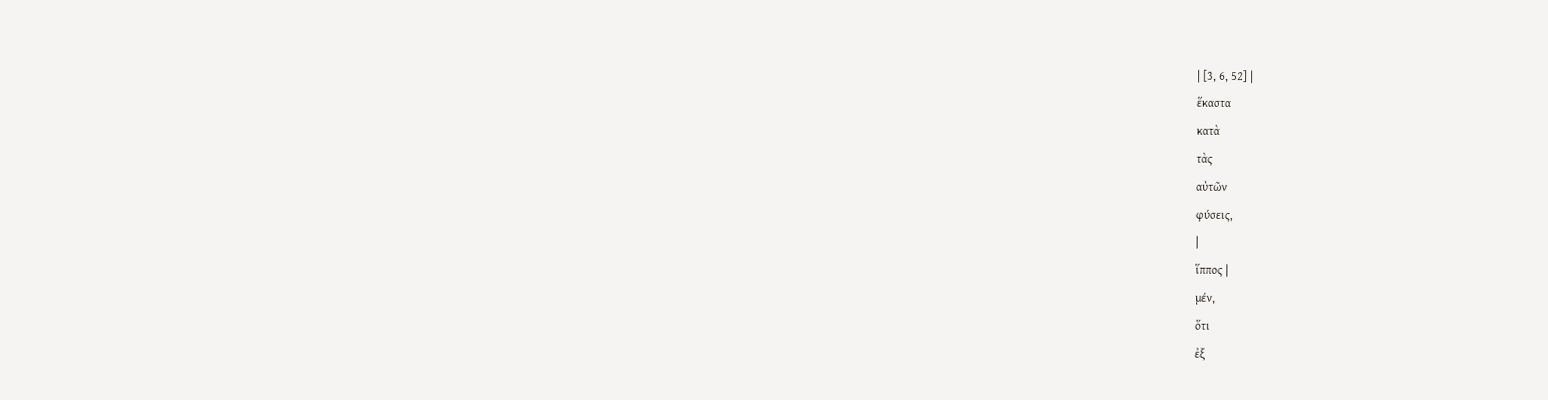| [3, 6, 52] |
ἕκαστα
κατὰ
τὰς
αὐτῶν
φύσεις,
|
ἵππος |
μέν,
ὅτι
ἐξ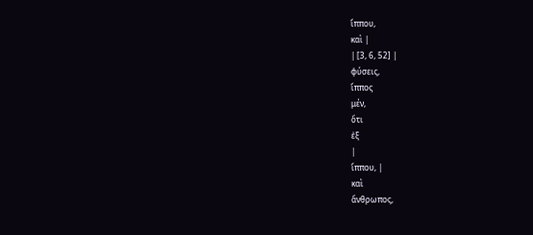ἵππου,
καὶ |
| [3, 6, 52] |
φύσεις,
ἵππος
μέν,
ὅτι
ἐξ
|
ἵππου, |
καὶ
ἄνθρωπος,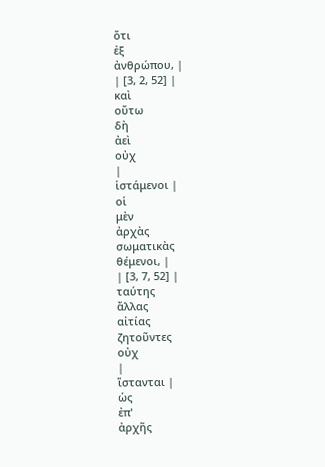ὅτι
ἐξ
ἀνθρώπου, |
| [3, 2, 52] |
καὶ
οὕτω
δὴ
ἀεὶ
οὐχ
|
ἱστάμενοι |
οἱ
μὲν
ἀρχὰς
σωματικὰς
θέμενοι, |
| [3, 7, 52] |
ταύτης
ἄλλας
αἰτίας
ζητοῦντες
οὐχ
|
ἵστανται |
ὡς
ἐπ'
ἀρχῆς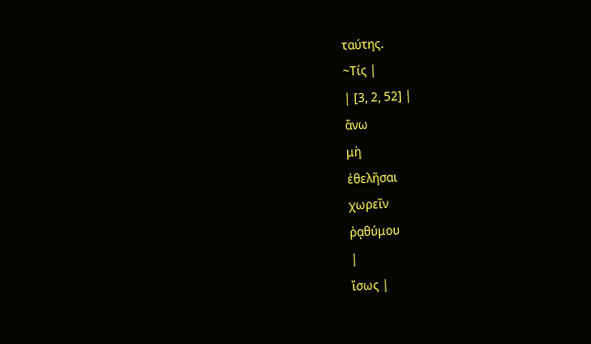ταύτης.
~Τίς |
| [3, 2, 52] |
ἄνω
μὴ
ἐθελῆσαι
χωρεῖν
ῥᾳθύμου
|
ἴσως |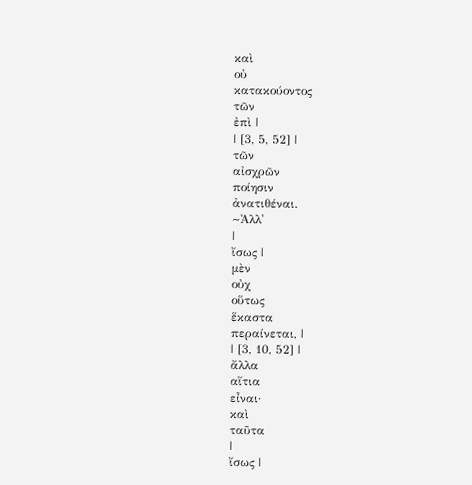καὶ
οὐ
κατακούοντος
τῶν
ἐπὶ |
| [3, 5, 52] |
τῶν
αἰσχρῶν
ποίησιν
ἀνατιθέναι.
~Ἀλλ'
|
ἴσως |
μὲν
οὐχ
οὕτως
ἕκαστα
περαίνεται, |
| [3, 10, 52] |
ἄλλα
αἴτια
εἶναι·
καὶ
ταῦτα
|
ἴσως |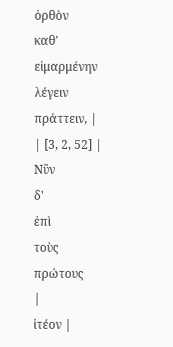ὀρθὸν
καθ'
εἱμαρμένην
λέγειν
πράττειν, |
| [3, 2, 52] |
Νῦν
δ'
ἐπὶ
τοὺς
πρώτους
|
ἰτέον |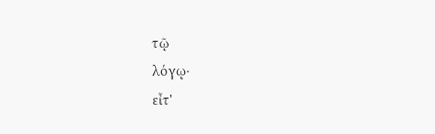τῷ
λόγῳ·
εἶτ'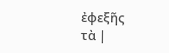ἐφεξῆς
τὰ |